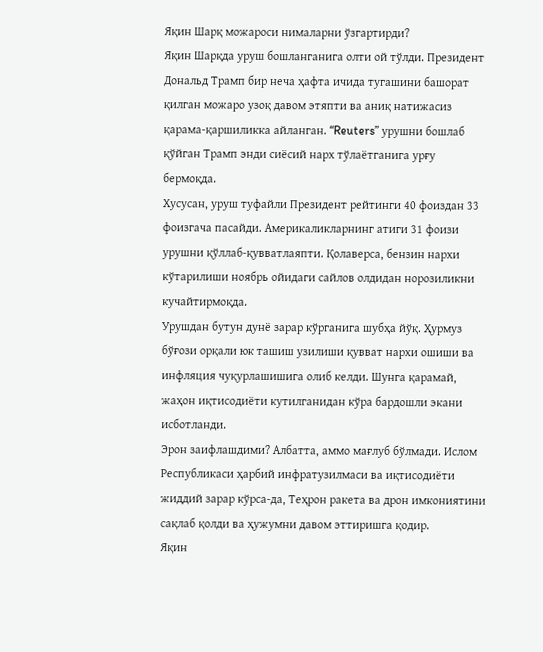Яқин Шарқ можароси нималарни ўзгартирди?
Яқин Шарқда уруш бошланганига олти ой тўлди. Президент Дональд Трамп бир неча ҳафта ичида тугашини башорат қилган можаро узоқ давом этяпти ва аниқ натижасиз қарама-қаршиликка айланган. “Reuters” урушни бошлаб қўйган Трамп энди сиёсий нарх тўлаётганига урғу бермоқда.
Хусусан, уруш туфайли Президент рейтинги 40 фоиздан 33 фоизгача пасайди. Америкаликларнинг атиги 31 фоизи урушни қўллаб-қувватлаяпти. Қолаверса, бензин нархи кўтарилиши ноябрь ойидаги сайлов олдидан норозиликни кучайтирмоқда.
Урушдан бутун дунё зарар кўрганига шубҳа йўқ. Ҳурмуз бўғози орқали юк ташиш узилиши қувват нархи ошиши ва инфляция чуқурлашишига олиб келди. Шунга қарамай, жаҳон иқтисодиёти кутилганидан кўра бардошли экани исботланди.
Эрон заифлашдими? Албатта, аммо мағлуб бўлмади. Ислом Республикаси ҳарбий инфратузилмаси ва иқтисодиёти жиддий зарар кўрса-да, Теҳрон ракета ва дрон имкониятини сақлаб қолди ва ҳужумни давом эттиришга қодир.
Яқин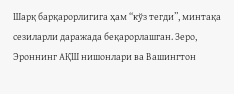Шарқ барқарорлигига ҳам “кўз тегди”, минтақа сезиларли даражада беқарорлашган. Зеро, Эроннинг АҚШ нишонлари ва Вашингтон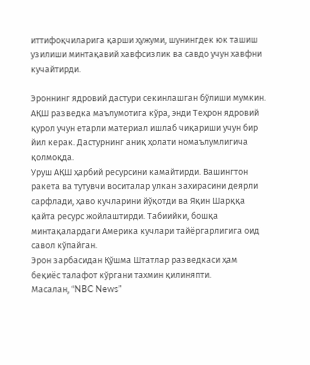иттифоқчиларига қарши ҳужуми, шунингдек юк ташиш узилиши минтақавий хавфсизлик ва савдо учун хавфни кучайтирди.

Эроннинг ядровий дастури секинлашган бўлиши мумкин. АҚШ разведка маълумотига кўра, энди Теҳрон ядровий қурол учун етарли материал ишлаб чиқариши учун бир йил керак. Дастурнинг аниқ ҳолати номаълумлигича қолмоқда.
Уруш АҚШ ҳарбий ресурсини камайтирди. Вашингтон ракета ва тутувчи воситалар улкан захирасини деярли сарфлади, ҳаво кучларини йўқотди ва Яқин Шарққа қайта ресурс жойлаштирди. Табиийки, бошқа минтақалардаги Америка кучлари тайёргарлигига оид савол кўпайган.
Эрон зарбасидан Қўшма Штатлар разведкаси ҳам беқиёс талафот кўргани тахмин қилиняпти.
Масалан, “NBC News”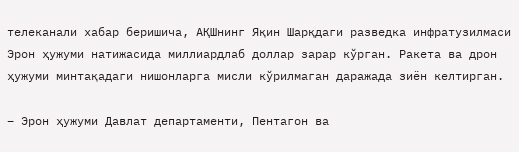телеканали хабар беришича, АҚШнинг Яқин Шарқдаги разведка инфратузилмаси Эрон ҳужуми натижасида миллиардлаб доллар зарар кўрган. Ракета ва дрон ҳужуми минтақадаги нишонларга мисли кўрилмаган даражада зиён келтирган.

– Эрон ҳужуми Давлат департаменти, Пентагон ва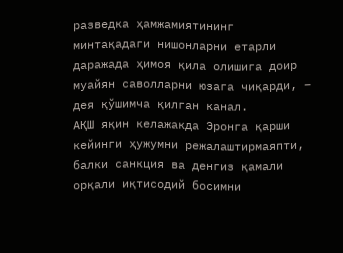разведка ҳамжамиятининг минтақадаги нишонларни етарли даражада ҳимоя қила олишига доир муайян саволларни юзага чиқарди, – дея қўшимча қилган канал.
АҚШ яқин келажакда Эронга қарши кейинги ҳужумни режалаштирмаяпти, балки санкция ва денгиз қамали орқали иқтисодий босимни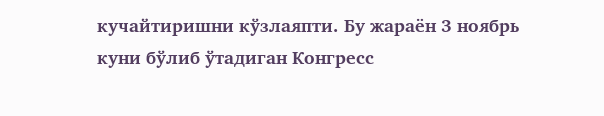кучайтиришни кўзлаяпти. Бу жараён 3 ноябрь куни бўлиб ўтадиган Конгресс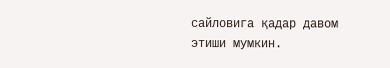сайловига қадар давом этиши мумкин.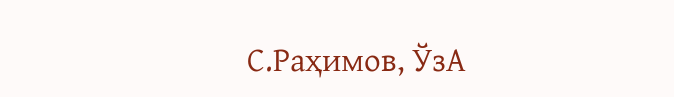С.Раҳимов, ЎзА